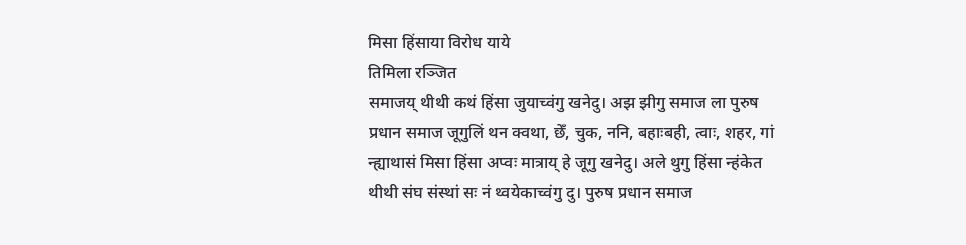मिसा हिंसाया विरोध याये
तिमिला रञ्जित
समाजय् थीथी कथं हिंसा जुयाच्वंगु खनेदु। अझ झीगु समाज ला पुरुष प्रधान समाज जूगुलिं थन क्वथा, छेँ, चुक, ननि, बहाःबही, त्वाः, शहर, गां न्ह्याथासं मिसा हिंसा अप्वः मात्राय् हे जूगु खनेदु। अले थुगु हिंसा न्हंकेत थीथी संघ संस्थां सः नं थ्वयेकाच्वंगु दु। पुरुष प्रधान समाज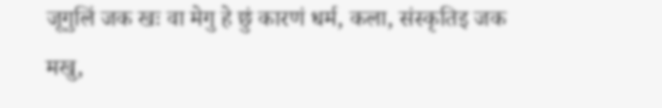जूगुलिं जक खः वा मेगु हे छुं कारणं धर्म, कला, संस्कृतिइ जक मखु,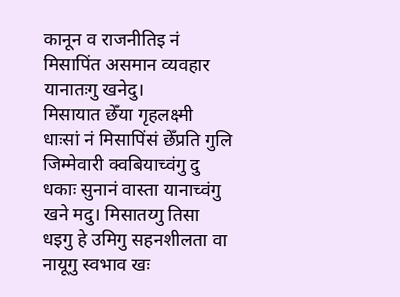कानून व राजनीतिइ नं मिसापिंत असमान व्यवहार यानातःगु खनेदु।
मिसायात छेँया गृहलक्ष्मी धाःसां नं मिसापिंसं छेँप्रति गुलि जिम्मेवारी क्वबियाच्वंगु दु धकाः सुनानं वास्ता यानाच्वंगु खने मदु। मिसातय्गु तिसा धइगु हे उमिगु सहनशीलता वा नायूगु स्वभाव खः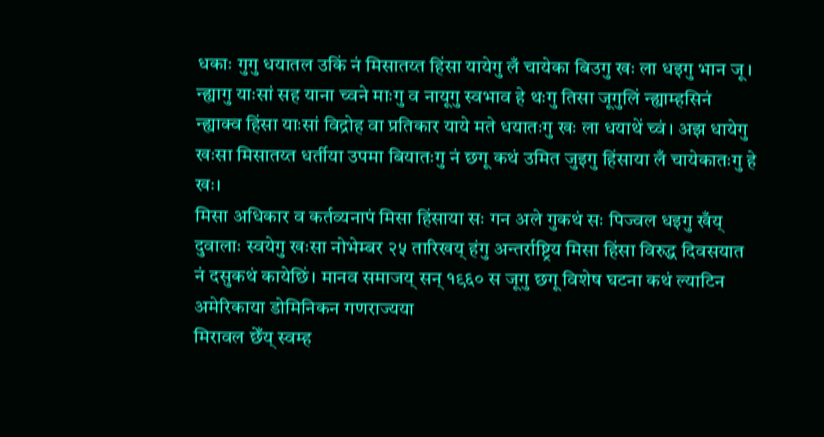धकाः गुगु धयातल उकिं नं मिसातय्त हिंसा यायेगु लँ चायेका बिउगु खः ला धइगु भान जू। न्ह्यागु याःसां सह याना च्वने माःगु व नायूगु स्वभाव हे थःगु तिसा जूगुलिं न्ह्याम्हसिनं न्ह्याक्व हिंसा याःसां विद्रोह वा प्रतिकार याये मते धयातःगु खः ला धयाथें च्वं। अझ धायेगु खःसा मिसातय्त धर्तीया उपमा बियातःगु नं छगू कथं उमित जुइगु हिंसाया लँ चायेकातःगु हे खः।
मिसा अधिकार व कर्तव्यनापं मिसा हिंसाया सः गन अले गुकथं सः पिज्वल धइगु खँय् दुवालाः स्वयेगु खःसा नोभेम्बर २५ तारिखय् हंगु अन्तर्राष्ट्रिय मिसा हिंसा विरुद्ध दिवसयात नं दसुकथं कायेछिं। मानव समाजय् सन् १९६० स जूगु छगू विशेष घटना कथं ल्याटिन अमेरिकाया डोमिनिकन गणराज्यया
मिरावल छेँय् स्वम्ह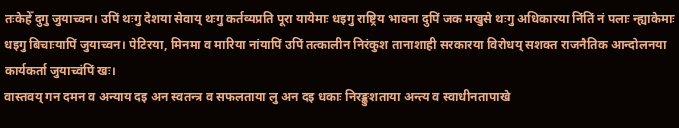तःकेहेँ दुगु जुयाच्वन। उपिं थःगु देशया सेवाय् थःगु कर्तव्यप्रति पूरा यायेमाः धइगु राष्ट्रिय भावना दुपिं जक मखुसे थःगु अधिकारया निंतिं नं पलाः न्ह्याकेमाः धइगु बिचाःयापिं जुयाच्वन। पेटिरया, मिनमा व मारिया नांयापिं उपिं तत्कालीन निरंकुश तानाशाही सरकारया विरोधय् सशक्त राजनैतिक आन्दोलनया कार्यकर्ता जुयाच्वंपिं खः।
वास्तवय् गन दमन व अन्याय दइ अन स्वतन्त्र व सफलताया लु अन दइ धकाः निरङ्कुशताया अन्त्य व स्वाधीनतापाखे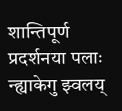शान्तिपूर्ण प्रदर्शनया पलाः न्ह्याकेगु झ्वलय्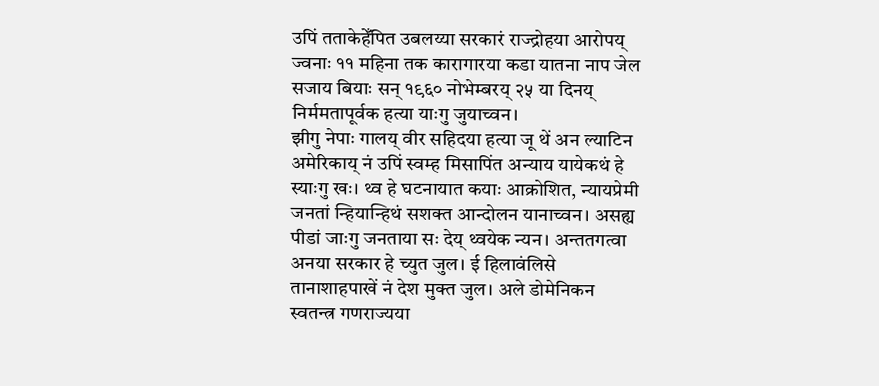उपिं तताकेहेँपित उबलय्या सरकारं राज्द्रोहया आरोपय् ज्वनाः ११ महिना तक कारागारया कडा यातना नाप जेल सजाय बियाः सन् १९६० नोभेम्बरय् २५ या दिनय् निर्ममतापूर्वक हत्या याःगु जुयाच्वन।
झीगु नेपाः गालय् वीर सहिदया हत्या जू थें अन ल्याटिन अमेरिकाय् नं उपिं स्वम्ह मिसापिंत अन्याय यायेकथं हे स्याःगु खः। थ्व हे घटनायात कयाः आक्रोशित, न्यायप्रेमी जनतां न्हियान्हिथं सशक्त आन्दोलन यानाच्वन। असह्य पीडां जाःगु जनताया सः देय् थ्वयेक न्यन। अन्ततगत्वा अनया सरकार हे च्युत जुल। ई हिलावंलिसे तानाशाहपाखें नं देश मुक्त जुल। अले डोमेनिकन स्वतन्त्र गणराज्यया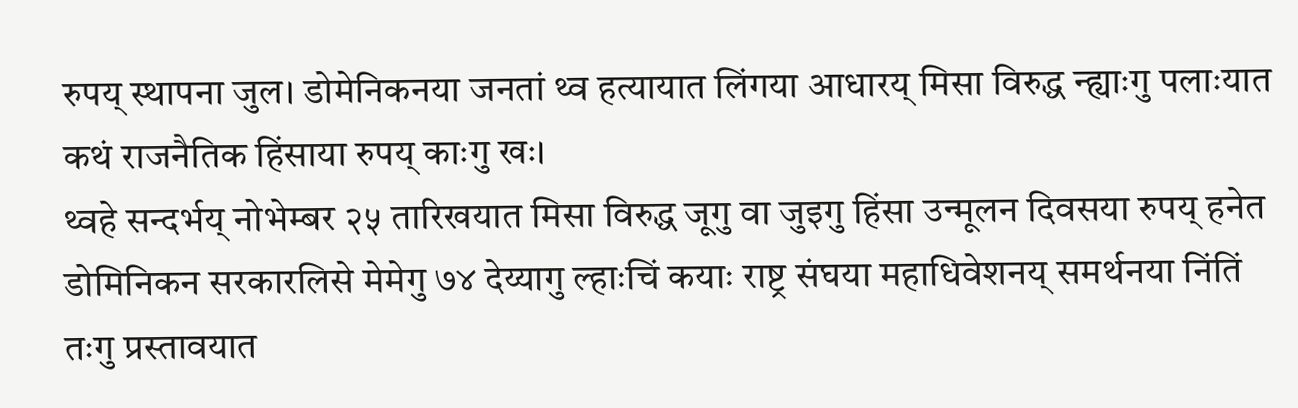रुपय् स्थापना जुल। डोमेनिकनया जनतां थ्व हत्यायात लिंगया आधारय् मिसा विरुद्ध न्ह्याःगु पलाःयात कथं राजनैतिक हिंसाया रुपय् काःगु खः।
थ्वहे सन्दर्भय् नोभेम्बर २५ तारिखयात मिसा विरुद्ध जूगु वा जुइगु हिंसा उन्मूलन दिवसया रुपय् हनेत डोमिनिकन सरकारलिसे मेमेगु ७४ देय्यागु ल्हाःचिं कयाः राष्ट्र संघया महाधिवेशनय् समर्थनया निंतिं तःगु प्रस्तावयात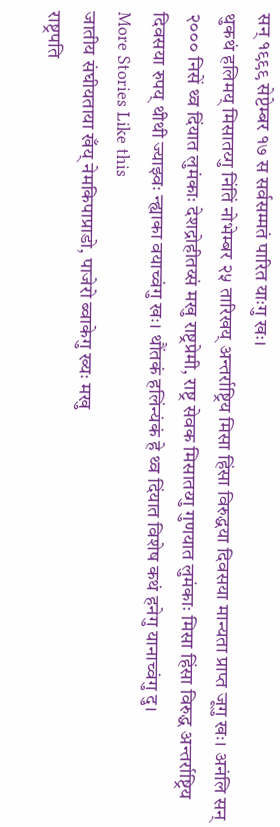सन् १९९९ सेप्टेम्बर १७ स सर्वसम्मतं पारित याःगु खः।
थुकथं हलिमय् मिसातय्गु निंतिं नोभेम्बर २५ तारिखय् अन्तर्राष्ट्रिय मिसा हिंसा विरुद्धया दिवसया मान्यता प्राप्त जूगु खः। अनंलि सन् २००० निसें थ्व दिंयात लुमंकाः देशद्रोहीतय्सं मखु राष्ट्रप्रेमी, राष्ट्र सेवक मिसातय्गु गुणयात लुमंकाः मिसा हिंसा विरुद्ध अन्तर्राष्ट्रिय दिवसया रुपय् थीथी ज्याझ्वः न्ह्याका वयाच्वंगु खः। थौंतकं हलिंन्यंकं हे थ्व दिंयात विशेष कथं हनेगु यानाच्वंगु दु।
More Stories Like this
जातीय संघीयताया खँय् नेमकिपाप्राडो, पाजेरो ब्वाकेगु ख्यः मखु
राष्ट्रपति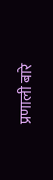प्रणाली बारे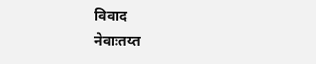विवाद
नेवाःतय्त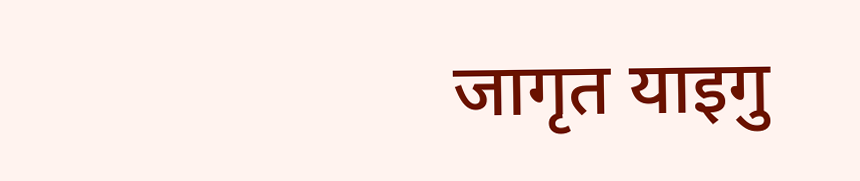जागृत याइगु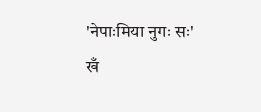'नेपाःमिया नुगः सः'
खँ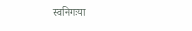स्वनिगःया